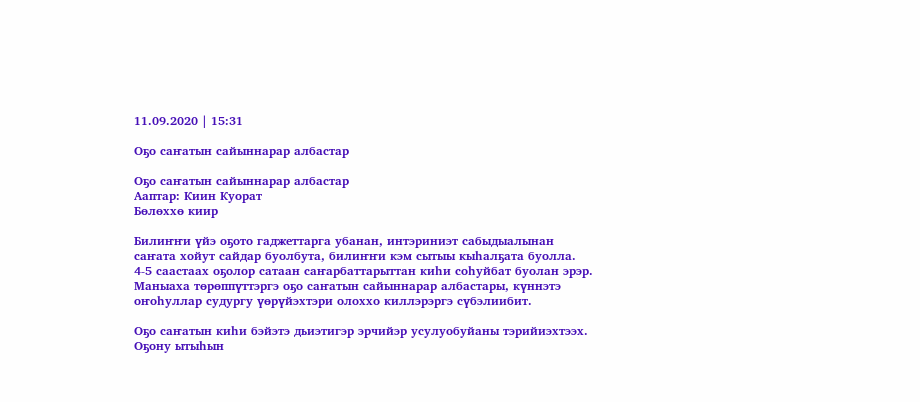11.09.2020 | 15:31

Оҕо саҥатын сайыннарар албастар

Оҕо саҥатын сайыннарар албастар
Ааптар: Киин Куорат
Бөлөххө киир

Билиҥҥи үйэ оҕото гаджеттарга убанан, интэриниэт сабыдыалынан саҥата хойут сайдар буолбута, билиҥҥи кэм сытыы кыһалҕата буолла. 4-5 саастаах оҕолор сатаан саҥарбаттарыттан киһи соһуйбат буолан эрэр. Маныаха төрөппүттэргэ оҕо саҥатын сайыннарар албастары, күннэтэ оҥоһуллар судургу үөрүйэхтэри олоххо киллэрэргэ сүбэлиибит.

Оҕо саҥатын киһи бэйэтэ дьиэтигэр эрчийэр усулуобуйаны тэрийиэхтээх. Оҕону ытыһын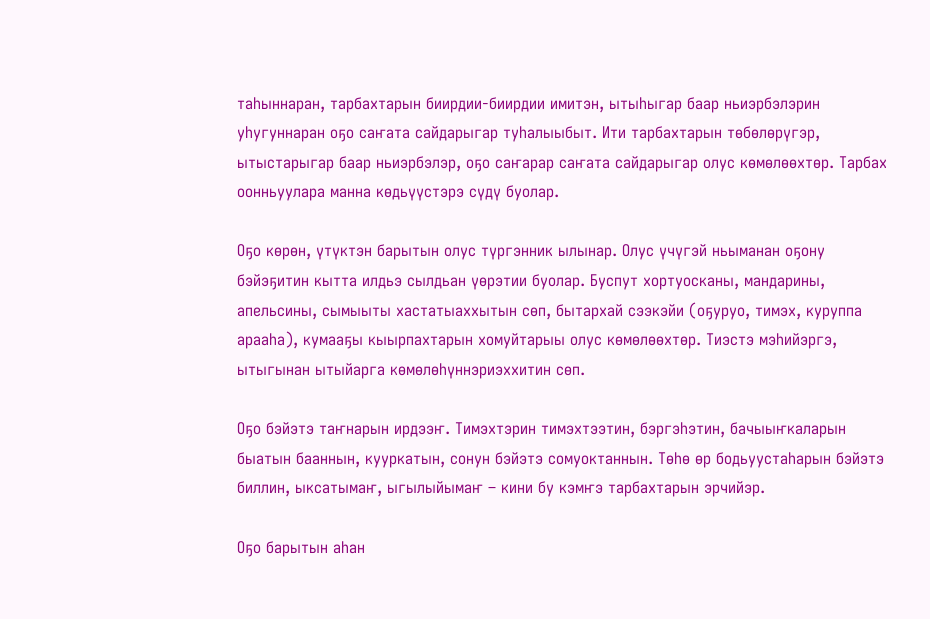таһыннаран, тарбахтарын биирдии-биирдии имитэн, ытыһыгар баар ньиэрбэлэрин уһугуннаран оҕо саҥата сайдарыгар туһалыыбыт. Ити тарбахтарын төбөлөрүгэр, ытыстарыгар баар ньиэрбэлэр, оҕо саҥарар саҥата сайдарыгар олус көмөлөөхтөр. Тарбах оонньуулара манна көдьүүстэрэ сүдү буолар.

Оҕо көрөн, үтүктэн барытын олус түргэнник ылынар. Олус үчүгэй ньыманан оҕону бэйэҕитин кытта илдьэ сылдьан үөрэтии буолар. Буспут хортуосканы, мандарины, апельсины, сымыыты хастатыаххытын сөп, бытархай сээкэйи (оҕуруо, тимэх, куруппа арааһа), кумааҕы кыырпахтарын хомуйтарыы олус көмөлөөхтөр. Тиэстэ мэһийэргэ, ытыгынан ытыйарга көмөлөһүннэриэххитин сөп.

Оҕо бэйэтэ таҥнарын ирдээҥ. Тимэхтэрин тимэхтээтин, бэргэһэтин, бачыыҥкаларын быатын бааннын, кууркатын, сонун бэйэтэ сомуоктаннын. Төһө өр бодьуустаһарын бэйэтэ биллин, ыксатымаҥ, ыгылыйымаҥ – кини бу кэмҥэ тарбахтарын эрчийэр.

Оҕо барытын аһан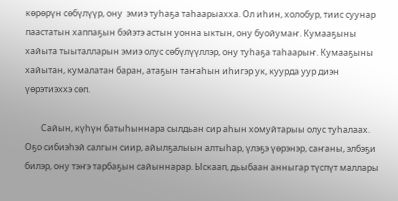көрөрүн сөбүлүүр, ону  эмиэ туһаҕа таһаарыахха. Ол иһин, холобур, тиис суунар паастатын хаппаҕын бэйэтэ астын уонна ыктын, ону буойумаҥ. Кумааҕыны хайыта тыыталларын эмиэ олус сөбүлүүллэр, ону туһаҕа таһаарыҥ. Кумааҕыны хайытан, кумалатан баран, атаҕын таҥаһын иһигэр ук, куурда уур диэн үөрэтиэххэ сөп.

        Сайын, күһүн батыһыннара сылдьан сир аһын хомуйтарыы олус туһалаах. Оҕо сибиэһэй салгын сиир, айылҕалыын алтыһар, үлэҕэ үөрэнэр, саҥаны, элбэҕи билэр, ону тэҥэ тарбаҕын сайыннарар. Ыскаап, дьыбаан анныгар түспүт маллары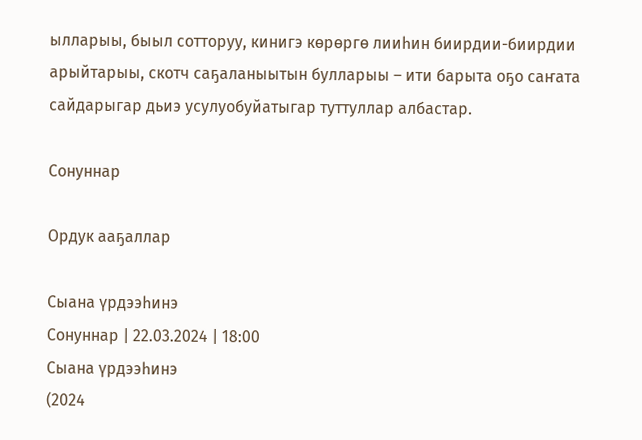ылларыы, быыл сотторуу, кинигэ көрөргө лииһин биирдии-биирдии арыйтарыы, скотч саҕаланыытын булларыы – ити барыта оҕо саҥата сайдарыгар дьиэ усулуобуйатыгар туттуллар албастар.

Сонуннар

Ордук ааҕаллар

Сыана үрдээһинэ
Сонуннар | 22.03.2024 | 18:00
Сыана үрдээһинэ
(2024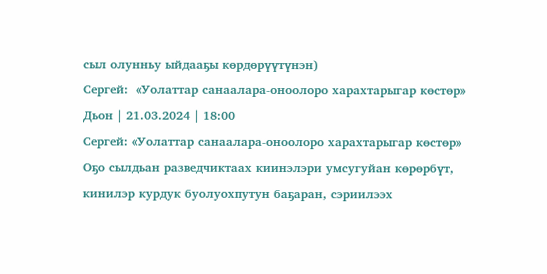сыл олунньу ыйдааҕы көрдөрүүтүнэн)
Сергей:  «Уолаттар санаалара-оноолоро харахтарыгар көстөр»
Дьон | 21.03.2024 | 18:00
Сергей: «Уолаттар санаалара-оноолоро харахтарыгар көстөр»
Оҕо сылдьан разведчиктаах киинэлэри умсугуйан көрөрбүт, кинилэр курдук буолуохпутун баҕаран, сэриилээх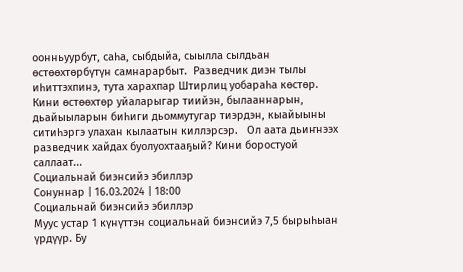оонньуурбут, саһа, сыбдыйа, сыылла сылдьан өстөөхтөрбүтүн самнарарбыт.  Разведчик диэн тылы иһиттэхпинэ, тута харахпар Штирлиц уобараһа көстөр. Кини өстөөхтөр уйаларыгар тиийэн, былааннарын, дьайыыларын биһиги дьоммутугар тиэрдэн, кыайыыны ситиһэргэ улахан кылаатын киллэрсэр.   Ол аата дьиҥнээх разведчик хайдах буолуохтааҕый? Кини боростуой саллаат...
Социальнай биэнсийэ эбиллэр
Сонуннар | 16.03.2024 | 18:00
Социальнай биэнсийэ эбиллэр
Муус устар 1 күнүттэн социальнай биэнсийэ 7,5 бырыһыан үрдүүр. Бу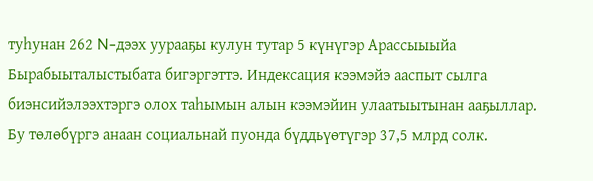туhунан 262 N-дээх уурааҕы кулун тутар 5 күнүгэр Арассыыыйа Бырабыыталыстыбата бигэргэттэ. Индексация кээмэйэ ааспыт сылга биэнсийэлээхтэргэ олох таһымын алын кээмэйин улаатыытынан ааҕыллар. Бу төлөбүргэ анаан социальнай пуонда бүддьүөтүгэр 37,5 млрд солк.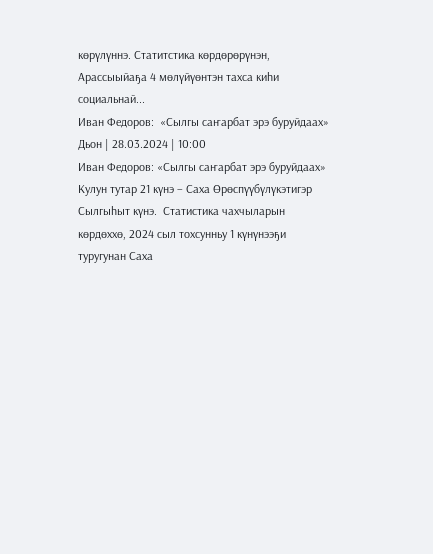көрүлүннэ. Статитстика көрдөрөрүнэн, Арассыыйаҕа 4 мөлүйүөнтэн тахса киһи социальнай...
Иван Федоров:  «Сылгы саҥарбат эрэ буруйдаах»
Дьон | 28.03.2024 | 10:00
Иван Федоров: «Сылгы саҥарбат эрэ буруйдаах»
Кулун тутар 21 күнэ – Саха Өрөспүүбүлүкэтигэр Сылгыһыт күнэ.  Статистика чахчыларын көрдөххө, 2024 сыл тохсунньу 1 күнүнээҕи туругунан Саха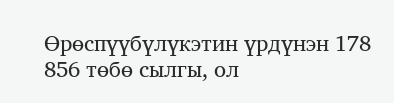Өрөспүүбүлүкэтин үрдүнэн 178 856 төбө сылгы, ол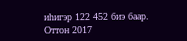иһигэр 122 452 биэ баар. Оттон 2017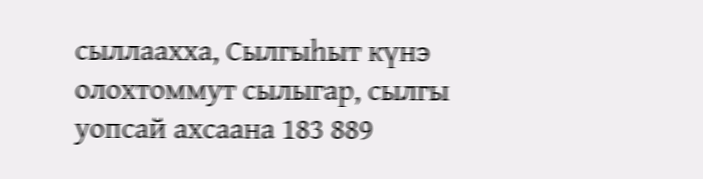сыллаахха, Сылгыһыт күнэ олохтоммут сылыгар, сылгы уопсай ахсаана 183 889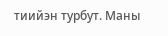тиийэн турбут. Маны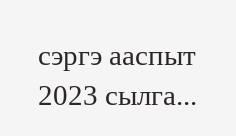сэргэ ааспыт 2023 сылга...